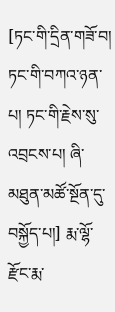[ཏང་གི་དྲིན་གཟོ་བ། ཏང་གི་བཀའ་ཉན་པ། ཏང་གི་རྗེས་སུ་འབྲངས་པ། ཞི་མཐུན་མཚོ་སྔོན་དུ་བསྐྱོད་པ།] རྨ་ལྷོ་རྫོང་རྨ་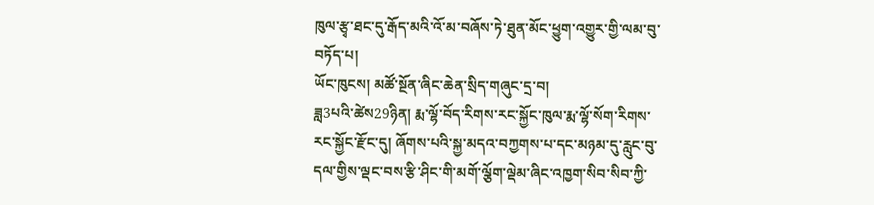ཁུལ་རྩྭ་ཐང་དུ་རྒོད་མའི་འོ་མ་བཞོས་ཏེ་ཐུན་མོང་ཕྱུག་འགྱུར་གྱི་ལམ་བུ་བཏོད་པ།
ཡོང་ཁུངས། མཚོ་སྔོན་ཞིང་ཆེན་སྲིད་གཞུང་དྲ་བ།
ཟླ3པའི་ཚེས29ཉིན། རྨ་ལྷོ་བོད་རིགས་རང་སྐྱོང་ཁུལ་རྨ་ལྷོ་སོག་རིགས་རང་སྐྱོང་རྫོང་དུ། ཞོགས་པའི་སྐྱ་མདའ་བཀྱགས་པ་དང་མཉམ་དུ་རླུང་བུ་དལ་གྱིས་ལྡང་བས་རྩི་ཤིང་གི་མགོ་ལྕོག་ལྡེམ་ཞིང་འཁྱག་སིབ་སིབ་ཀྱི་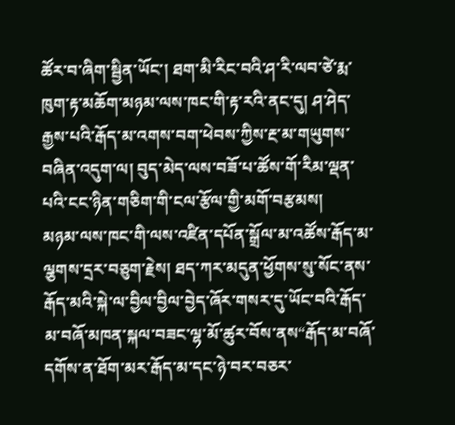ཚོར་བ་ཞིག་སྦྱིན་ཡོང་། ཐག་མི་རིང་བའི་ཤ་རི་ལབ་ཙེ་རྨ་ཁུག་རྟ་མཆོག་མཉམ་ལས་ཁང་གི་རྟ་རའི་ནང་དུ། ཤ་ཤེད་རྒྱས་པའི་རྒོད་མ་འགས་བག་ཕེབས་ཀྱིས་རྔ་མ་གཡུགས་བཞིན་འདུག་ལ། བུད་མེད་ལས་བཟོ་པ་ཚོས་གོ་རིམ་ལྡན་པའི་ངང་ཉིན་གཅིག་གི་ངལ་རྩོལ་གྱི་མགོ་བརྩམས།
མཉམ་ལས་ཁང་གི་ལས་འཛིན་དཔོན་སྒྲོལ་མ་འཚོས་རྒོད་མ་ལྕགས་དྲར་བཅུག་རྗེས། ཐད་ཀར་མདུན་ཕྱོགས་སུ་སོང་ནས་རྒོད་མའི་སྐེ་ལ་བྱིལ་བྱིལ་བྱེད་ཞོར་གསར་དུ་ཡོང་བའི་རྒོད་མ་བཞོ་མཁན་སྐལ་བཟང་ལྷ་མོ་ཚུར་བོས་ནས“རྒོད་མ་བཞོ་དགོས་ན་ཐོག་མར་རྒོད་མ་དང་ཉེ་བར་བཅར་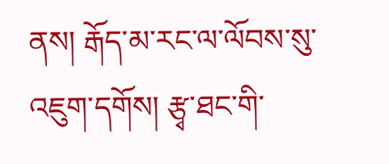ནས། རྒོད་མ་རང་ལ་ལོབས་སུ་འཇུག་དགོས། རྩྭ་ཐང་གི་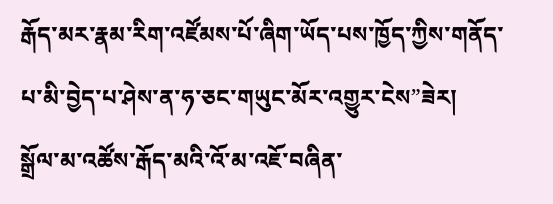རྒོད་མར་རྣམ་རིག་འཛོམས་པོ་ཞིག་ཡོད་པས་ཁྱོད་ཀྱིས་གནོད་པ་མི་བྱེད་པ་ཤེས་ན་ཧ་ཅང་གཡུང་མོར་འགྱུར་ངེས”ཟེར།
སྒྲོལ་མ་འཚོས་རྒོད་མའི་འོ་མ་འཇོ་བཞིན་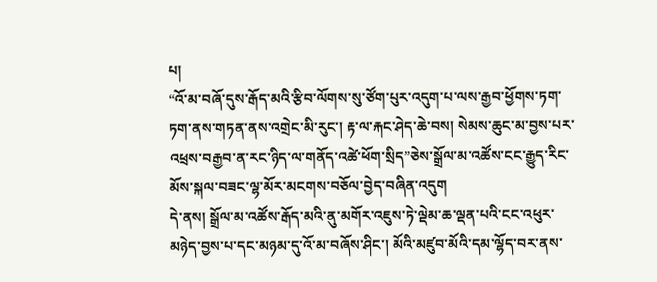པ།
“འོ་མ་བཞོ་དུས་རྒོད་མའི་རྩིབ་ལོགས་སུ་ཙོག་པུར་འདུག་པ་ལས་རྒྱབ་ཕྱོགས་ཏག་ཏག་ནས་གཏན་ནས་འགྲེང་མི་རུང་། རྟ་ལ་རྐང་ཤེད་ཆེ་བས། སེམས་ཆུང་མ་བྱས་པར་འཕྲས་བརྒྱབ་ན་རང་ཉིད་ལ་གནོད་འཚེ་ཕོག་སྲིད”ཅེས་སྒྲོལ་མ་འཚོས་ངང་རྒྱུད་རིང་མོས་སྐལ་བཟང་ལྷ་མོར་མངགས་བཅོལ་བྱེད་བཞིན་འདུག
དེ་ནས། སྒྲོལ་མ་འཚོས་རྒོད་མའི་ནུ་མགོར་འཇུས་ཏེ་ལྡེམ་ཆ་ལྡན་པའི་ངང་འཕུར་མཉེད་བྱས་པ་དང་མཉམ་དུ་འོ་མ་བཞོས་ཤིང་། མོའི་མཛུབ་མོའི་དམ་ལྷོད་བར་ནས་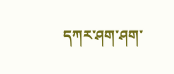དཀར་ཤག་ཤག་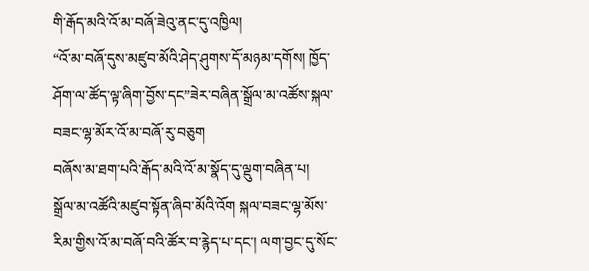གི་རྒོད་མའི་འོ་མ་བཞོ་ཟེའུ་ནང་དུ་འཁྱིལ།
“འོ་མ་བཞོ་དུས་མཛུབ་མོའི་ཤེད་ཤུགས་དོ་མཉམ་དགོས། ཁྱོད་ཤོག་ལ་ཚོད་ལྟ་ཞིག་བྱོས་དང”ཟེར་བཞིན་སྒྲོལ་མ་འཚོས་སྐལ་བཟང་ལྷ་མོར་འོ་མ་བཞོ་རུ་བཅུག
བཞོས་མ་ཐག་པའི་རྒོད་མའི་འོ་མ་སྣོད་དུ་ལྡུག་བཞིན་པ།
སྒྲོལ་མ་འཚོའི་མཛུབ་སྟོན་ཞིབ་མོའི་འོག སྐལ་བཟང་ལྷ་མོས་རིམ་གྱིས་འོ་མ་བཞོ་བའི་ཚོར་བ་རྙེད་པ་དང་། ལག་བྱང་དུ་སོང་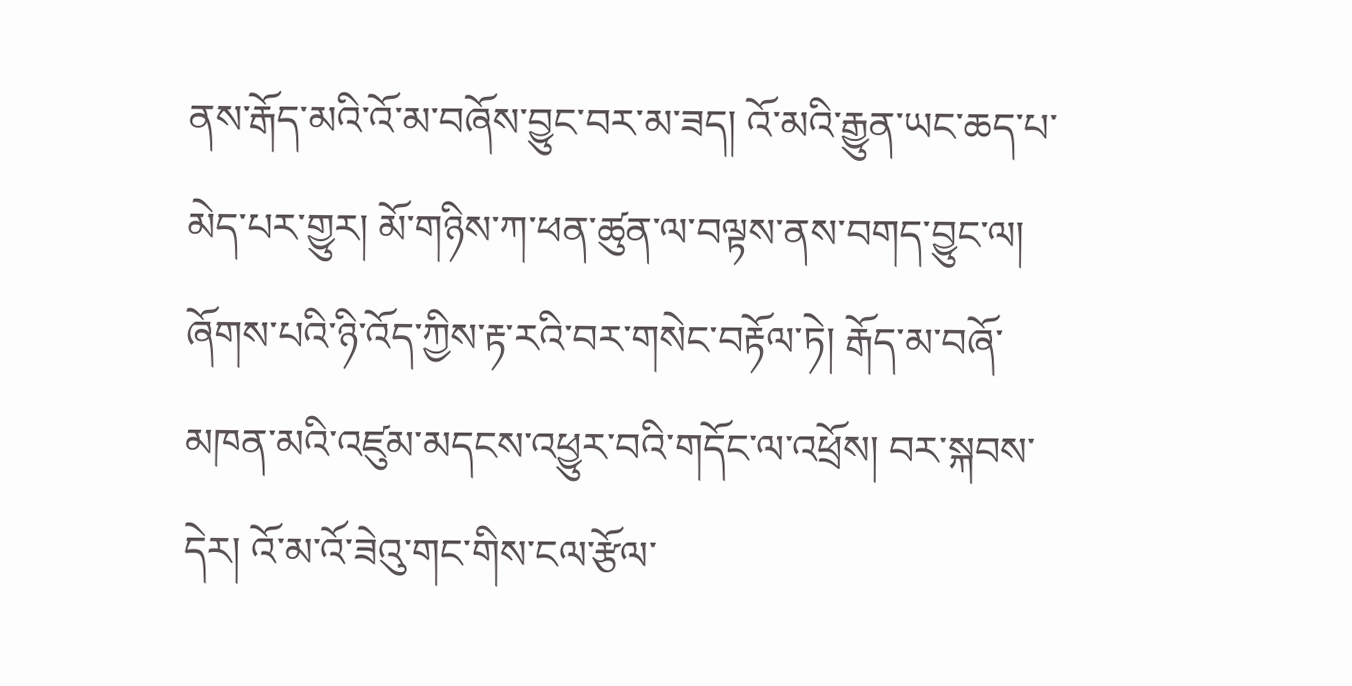ནས་རྒོད་མའི་འོ་མ་བཞོས་བྱུང་བར་མ་ཟད། འོ་མའི་རྒྱུན་ཡང་ཆད་པ་མེད་པར་གྱུར། མོ་གཉིས་ཀ་ཕན་ཚུན་ལ་བལྟས་ནས་བགད་བྱུང་ལ། ཞོགས་པའི་ཉི་འོད་ཀྱིས་རྟ་རའི་བར་གསེང་བརྟོལ་ཏེ། རྒོད་མ་བཞོ་མཁན་མའི་འཛུམ་མདངས་འཕྱུར་བའི་གདོང་ལ་འཕྲོས། བར་སྐབས་དེར། འོ་མ་འོ་ཟེའུ་གང་གིས་ངལ་རྩོལ་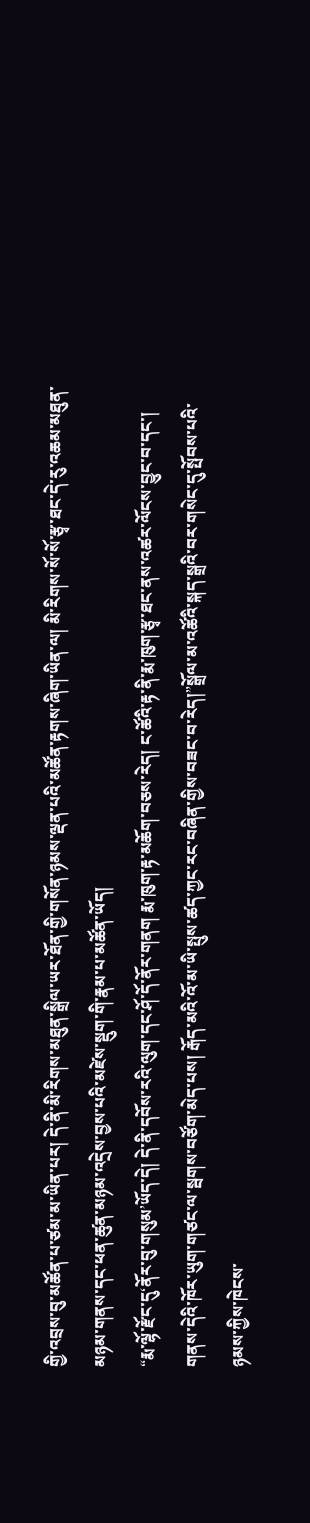གྱི་འབྲས་བུ་མཚོན་པ་ཙམ་མ་ཡིན་པར། དེ་ནི་མི་རིགས་མཐུན་སྒྲིལ་ཡར་ཐོན་གྱི་གསོན་ཉམས་ལྡན་པའི་མཚོན་རྟགས་ཞིག་ཡིན་ལ། མི་རིགས་སོ་སོ་རྩྭ་ཐང་དེ་རུ་འཆམ་མཐུན་མཉམ་གནས་དང་ཕན་ཚུན་མཉམ་འདྲེས་བྱས་པའི་མཛེས་སྡུག་གི་རྣམ་པ་མཚོན་ཡོད།
“རྨ་ལྷོ་རྫོང་དུ‘ནོར་བུ་གསུམ’ཡོད་དེ། དེ་ནི་དབོས་རའི་ལུག་དང་ཤོ་དོ་ནོར་གནག རྨ་ཁུག་རྟ་མཆོག་བཅས་རེད། ང་ཚོའི་རྟ་ནི་རྨ་ཁུག་རྩྭ་ཐང་ནས་འཚར་ལོངས་བྱུང་བ་དང་། གནས་དེའི་ཁོར་ཡུག་གཙང་ལ་སྦགས་བཙོག་མེད་པས། རྒོད་མའི་འོ་མ་ཡི་སྤུས་ཚད་ཀྱང་རང་བཞིན་གྱིས་བཟང་བ་རེད།”སྒྲོལ་མ་འཚོའི་སྐད་སྒྲའི་བར་གསེང་དུ་སྤོབས་པའི་ཉམས་ཀྱིས་ཁེངས་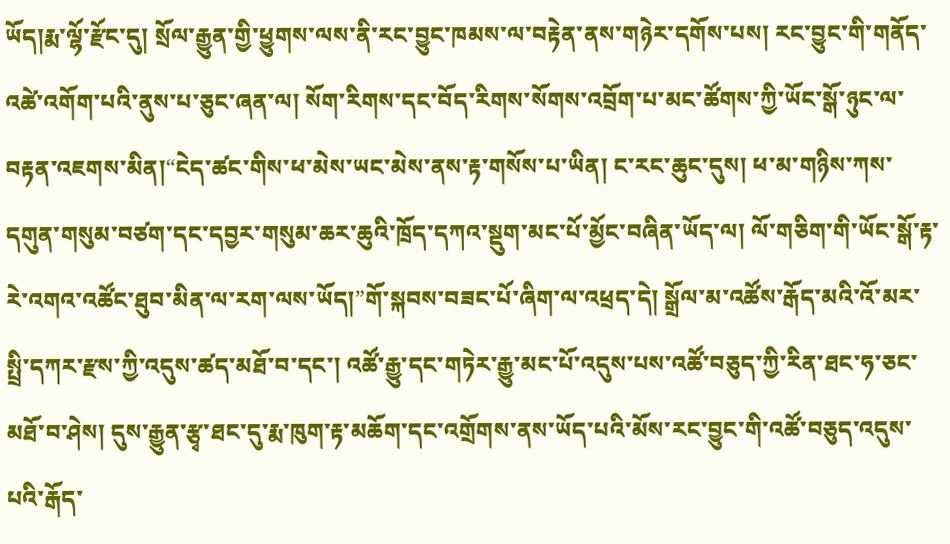ཡོད།རྨ་ལྷོ་རྫོང་དུ། སྲོལ་རྒྱུན་གྱི་ཕྱུགས་ལས་ནི་རང་བྱུང་ཁམས་ལ་བརྟེན་ནས་གཉེར་དགོས་པས། རང་བྱུང་གི་གནོད་འཚེ་འགོག་པའི་ནུས་པ་ཅུང་ཞན་ལ། སོག་རིགས་དང་བོད་རིགས་སོགས་འབྲོག་པ་མང་ཚོགས་ཀྱི་ཡོང་སྒོ་ཉུང་ལ་བརྟན་འཇགས་མིན།“ངེད་ཚང་གིས་ཕ་མེས་ཡང་མེས་ནས་རྟ་གསོས་པ་ཡིན། ང་རང་ཆུང་དུས། ཕ་མ་གཉིས་ཀས་དགུན་གསུམ་བཙག་དང་དབྱར་གསུམ་ཆར་ཆུའི་ཁྲོད་དཀའ་སྡུག་མང་པོ་མྱོང་བཞིན་ཡོད་ལ། ལོ་གཅིག་གི་ཡོང་སྒོ་རྟ་རེ་འགའ་འཚོང་ཐུབ་མིན་ལ་རག་ལས་ཡོད།”གོ་སྐབས་བཟང་པོ་ཞིག་ལ་འཕྲད་དེ། སྒྲོལ་མ་འཚོས་རྒོད་མའི་འོ་མར་སྤྲི་དཀར་རྫས་ཀྱི་འདུས་ཚད་མཐོ་བ་དང་། འཚོ་རྒྱུ་དང་གཏེར་རྒྱུ་མང་པོ་འདུས་པས་འཚོ་བཅུད་ཀྱི་རིན་ཐང་ཧ་ཅང་མཐོ་བ་ཤེས། དུས་རྒྱུན་རྩྭ་ཐང་དུ་རྨ་ཁུག་རྟ་མཆོག་དང་འགྲོགས་ནས་ཡོད་པའི་མོས་རང་བྱུང་གི་འཚོ་བཅུད་འདུས་པའི་རྒོད་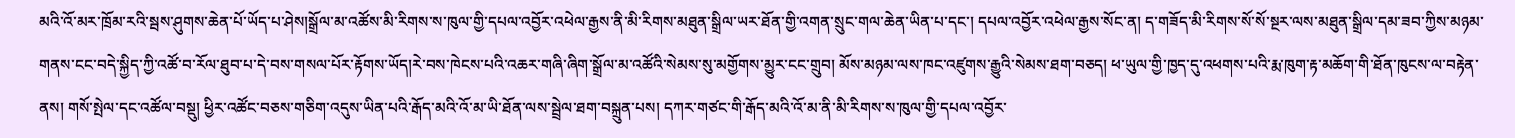མའི་འོ་མར་ཁྲོམ་རའི་སྦས་ཤུགས་ཆེན་པོ་ཡོད་པ་ཤེས།སྒྲོལ་མ་འཚོས་མི་རིགས་ས་ཁུལ་གྱི་དཔལ་འབྱོར་འཕེལ་རྒྱས་ནི་མི་རིགས་མཐུན་སྒྲིལ་ཡར་ཐོན་གྱི་འགན་སྲུང་གལ་ཆེན་ཡིན་པ་དང་། དཔལ་འབྱོར་འཕེལ་རྒྱས་སོང་ན། ད་གཟོད་མི་རིགས་སོ་སོ་སྔར་ལས་མཐུན་སྒྲིལ་དམ་ཟབ་ཀྱིས་མཉམ་གནས་ངང་བདེ་སྐྱིད་ཀྱི་འཚོ་བ་རོལ་ཐུབ་པ་དེ་བས་གསལ་པོར་རྟོགས་ཡོད།རེ་བས་ཁེངས་པའི་འཆར་གཞི་ཞིག་སྒྲོལ་མ་འཚོའི་སེམས་སུ་མགྱོགས་མྱུར་ངང་གྲུབ། མོས་མཉམ་ལས་ཁང་འཛུགས་རྒྱུའི་སེམས་ཐག་བཅད། ཕ་ཡུལ་གྱི་ཁྱད་དུ་འཕགས་པའི་རྨ་ཁུག་རྟ་མཆོག་གི་ཐོན་ཁུངས་ལ་བརྟེན་ནས། གསོ་སྤེལ་དང་འཚོལ་བསྡུ། ཕྱིར་འཚོང་བཅས་གཅིག་འདུས་ཡིན་པའི་རྒོད་མའི་འོ་མ་ཡི་ཐོན་ལས་སྦྲེལ་ཐག་བསྐྲུན་པས། དཀར་གཙང་གི་རྒོད་མའི་འོ་མ་ནི་མི་རིགས་ས་ཁུལ་གྱི་དཔལ་འབྱོར་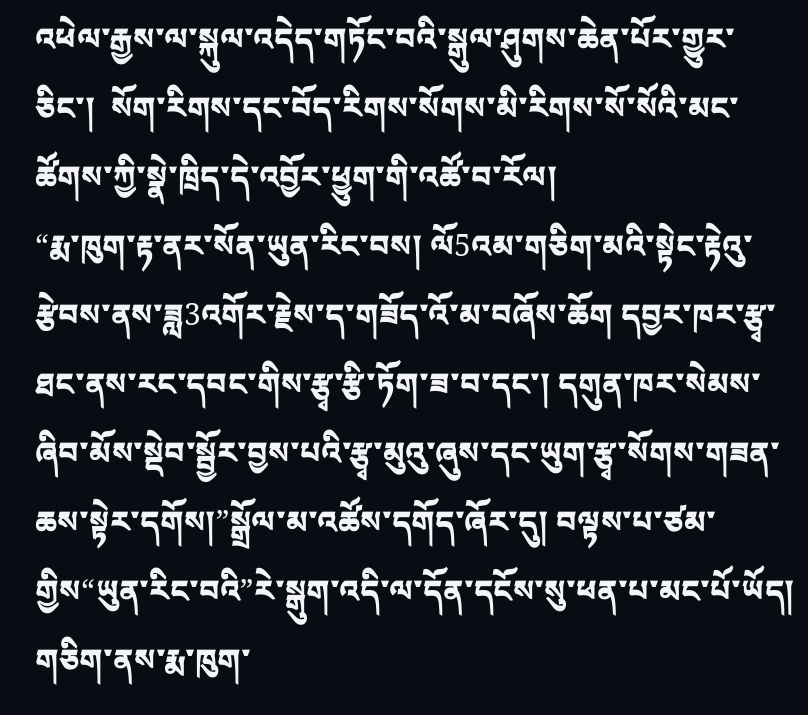འཕེལ་རྒྱས་ལ་སྐུལ་འདེད་གཏོང་བའི་སྒུལ་ཤུགས་ཆེན་པོར་གྱུར་ཅིང་།  སོག་རིགས་དང་བོད་རིགས་སོགས་མི་རིགས་སོ་སོའི་མང་ཚོགས་ཀྱི་སྣེ་ཁྲིད་དེ་འབྱོར་ཕྱུག་གི་འཚོ་བ་རོལ།
“རྨ་ཁུག་རྟ་ནར་སོན་ཡུན་རིང་བས། ལོ5འམ་གཅིག་མའི་སྟེང་རྟེའུ་རྩེབས་ནས་ཟླ3འགོར་རྗེས་ད་གཟོད་འོ་མ་བཞོས་ཆོག དབྱར་ཁར་རྩྭ་ཐང་ནས་རང་དབང་གིས་རྩྭ་རྩི་ཏོག་ཟ་བ་དང་། དགུན་ཁར་སེམས་ཞིབ་མོས་སྡེབ་སྦྱོར་བྱས་པའི་རྩྭ་མུའུ་ཞུས་དང་ཡུག་རྩྭ་སོགས་གཟན་ཆས་སྟེར་དགོས།”སྒྲོལ་མ་འཚོས་དགོད་ཞོར་དུ། བལྟས་པ་ཙམ་གྱིས“ཡུན་རིང་བའི”རེ་སྒུག་འདི་ལ་དོན་དངོས་སུ་ཕན་པ་མང་པོ་ཡོད། གཅིག་ནས་རྨ་ཁུག་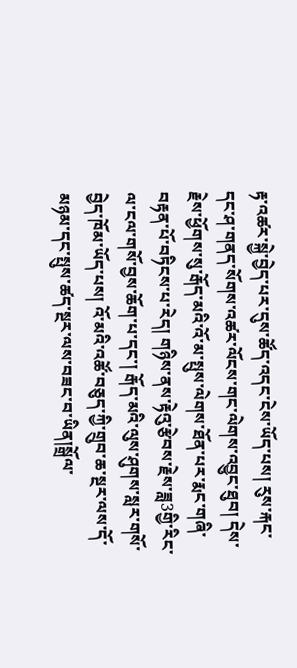རྟ་འཚར་སྐྱེ་བྱེད་པར་དུས་ཚོད་འདང་ངེས་ཡོད་པས། རུས་རྐང་དང་ཤ་གནད་སོགས་འཚར་ལོངས་གང་ལེགས་འབྱུང་ཐུབ། དེས་རྗེས་ཕྱོགས་སུ་རྒོད་མའི་འོ་མ་སྤུས་ལེགས་ཐོན་པར་རྨང་གཞི་བརྟན་པོ་བཏིངས་པ་རེད། གཉིས་ནས་རྟེའུ་རྩེབས་རྗེས་ཟླ3གྱི་རིང་ལ་ངལ་གསོ་བྱས་ཆོག་པ་དང་། རྒོད་མའི་ལུས་ཤུགས་སླར་གསོ་བྱེད་ཁོམ་ཡོད་པས། འོ་མའི་འཚོ་བཅུད་ཀྱི་གྲུབ་ཆ་སྔར་ལས་དོ་མཉམ་དང་སྤུས་ཚད་སྔར་ལས་བཟང་བ་ཡིན།སྒྲོལ་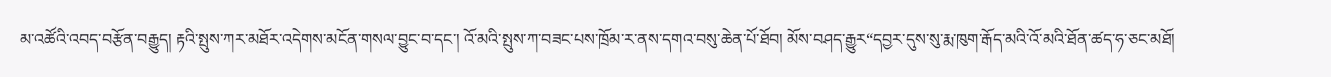མ་འཚོའི་འབད་བརྩོན་བརྒྱུད། རྟའི་སྤུས་ཀར་མཐོར་འདེགས་མངོན་གསལ་བྱུང་བ་དང་། འོ་མའི་སྤུས་ཀ་བཟང་པས་ཁྲོམ་ར་ནས་དགའ་བསུ་ཆེན་པོ་ཐོབ། མོས་བཤད་རྒྱུར“དབྱར་དུས་སུ་རྨ་ཁུག་རྒོད་མའི་འོ་མའི་ཐོན་ཚད་ཧ་ཅང་མཐོ།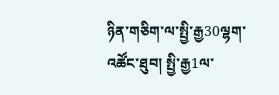ཉིན་གཅིག་ལ་སྤྱི་རྒྱ30ལྷག་འཚོང་ཐུབ། སྤྱི་རྒྱ1ལ་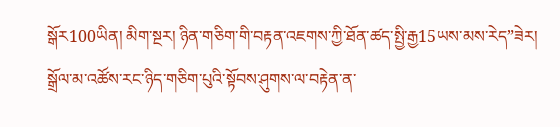སྒོར100ཡིན། མིག་སྔར། ཉིན་གཅིག་གི་བརྟན་འཇགས་ཀྱི་ཐོན་ཚད་སྤྱི་རྒྱ15ཡས་མས་རེད”ཟེར།
སྒྲོལ་མ་འཚོས་རང་ཉིད་གཅིག་པུའི་སྟོབས་ཤུགས་ལ་བརྟེན་ན་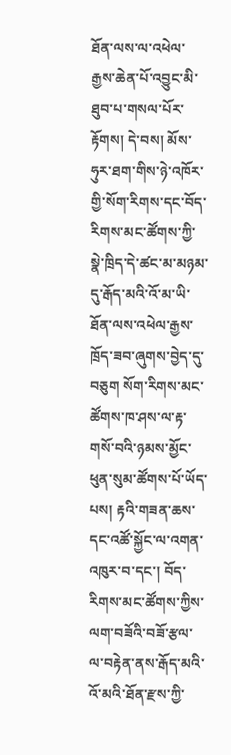ཐོན་ལས་ལ་འཕེལ་རྒྱས་ཆེན་པོ་འབྱུང་མི་ཐུབ་པ་གསལ་པོར་རྟོགས། དེ་བས། མོས་ཧུར་ཐག་གིས་ཉེ་འཁོར་གྱི་སོག་རིགས་དང་བོད་རིགས་མང་ཚོགས་ཀྱི་སྣེ་ཁྲིད་དེ་ཚང་མ་མཉམ་དུ་རྒོད་མའི་འོ་མ་ཡི་ཐོན་ལས་འཕེལ་རྒྱས་ཁྲོད་ཟབ་ཞུགས་བྱེད་དུ་བཅུག སོག་རིགས་མང་ཚོགས་ཁ་ཤས་ལ་རྟ་གསོ་བའི་ཉམས་མྱོང་ཕུན་སུམ་ཚོགས་པོ་ཡོད་པས། རྟའི་གཟན་ཆས་དང་འཚོ་སྐྱོང་ལ་འགན་འཁུར་བ་དང་། བོད་རིགས་མང་ཚོགས་ཀྱིས་ལག་བཟོའི་བཟོ་རྩལ་ལ་བརྟེན་ནས་རྒོད་མའི་འོ་མའི་ཐོན་རྫས་ཀྱི་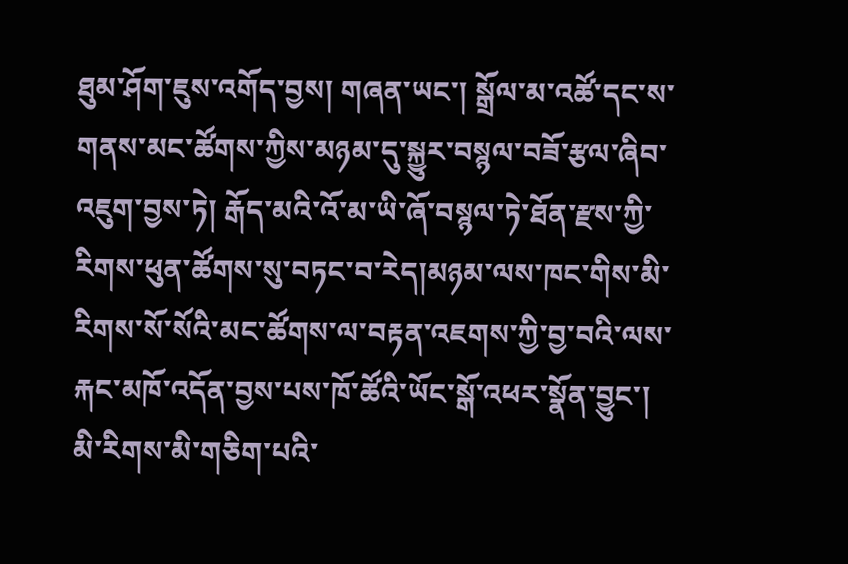ཐུམ་ཤོག་ཇུས་འགོད་བྱས། གཞན་ཡང་། སྒྲོལ་མ་འཚོ་དང་ས་གནས་མང་ཚོགས་ཀྱིས་མཉམ་དུ་སྐྱུར་བསྙལ་བཟོ་རྩལ་ཞིབ་འཇུག་བྱས་ཏེ། རྒོད་མའི་འོ་མ་ཡི་ཞོ་བསྙལ་ཏེ་ཐོན་རྫས་ཀྱི་རིགས་ཕུན་ཚོགས་སུ་བཏང་བ་རེད།མཉམ་ལས་ཁང་གིས་མི་རིགས་སོ་སོའི་མང་ཚོགས་ལ་བརྟན་འཇགས་ཀྱི་བྱ་བའི་ལས་རྐང་མཁོ་འདོན་བྱས་པས་ཁོ་ཚོའི་ཡོང་སྒོ་འཕར་སྣོན་བྱུང་། མི་རིགས་མི་གཅིག་པའི་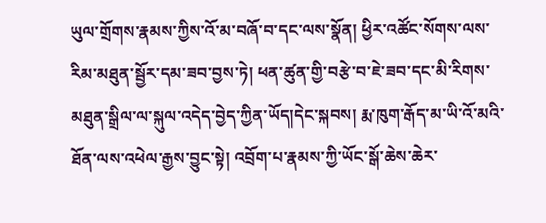ཡུལ་གྲོགས་རྣམས་ཀྱིས་འོ་མ་བཞོ་བ་དང་ལས་སྣོན། ཕྱིར་འཚོང་སོགས་ལས་རིམ་མཐུན་སྦྱོར་དམ་ཟབ་བྱས་ཏེ། ཕན་ཚུན་གྱི་བརྩེ་བ་ཇེ་ཟབ་དང་མི་རིགས་མཐུན་སྒྲིལ་ལ་སྐུལ་འདེད་བྱེད་ཀྱིན་ཡོད།དེང་སྐབས། རྨ་ཁུག་རྒོད་མ་ཡི་འོ་མའི་ཐོན་ལས་འཕེལ་རྒྱས་བྱུང་སྟེ། འབྲོག་པ་རྣམས་ཀྱི་ཡོང་སྒོ་ཆེས་ཆེར་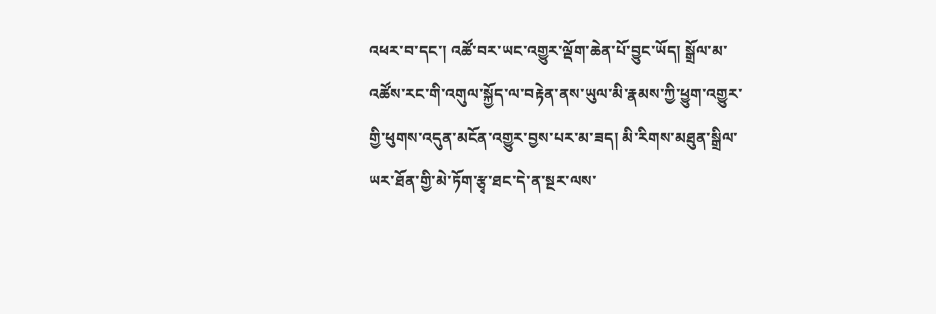འཕར་བ་དང་། འཚོ་བར་ཡང་འགྱུར་ལྡོག་ཆེན་པོ་བྱུང་ཡོད། སྒྲོལ་མ་འཚོས་རང་གི་འགུལ་སྐྱོད་ལ་བརྟེན་ནས་ཡུལ་མི་རྣམས་ཀྱི་ཕྱུག་འགྱུར་གྱི་ཕུགས་འདུན་མངོན་འགྱུར་བྱས་པར་མ་ཟད། མི་རིགས་མཐུན་སྒྲིལ་ཡར་ཐོན་གྱི་མེ་ཏོག་རྩྭ་ཐང་དེ་ན་སྔར་ལས་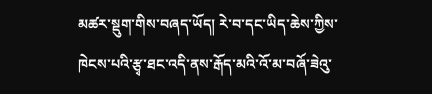མཚར་སྡུག་གིས་བཞད་ཡོད། རེ་བ་དང་ཡིད་ཆེས་ཀྱིས་ཁེངས་པའི་རྩྭ་ཐང་འདི་ནས་རྒོད་མའི་འོ་མ་བཞོ་ཟེའུ་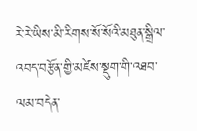རེ་རེ་ཡིས་མི་རིགས་སོ་སོའི་མཐུན་སྒྲིལ་འབད་བརྩོན་གྱི་མཛེས་སྡུག་གི་འཐབ་ལམ་བདེན་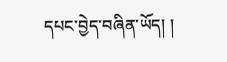དཔང་བྱེད་བཞིན་ཡོད། །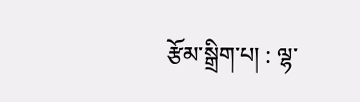རྩོམ་སྒྲིག་པ། : ལྷ་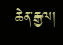ཆེན་རྒྱལ།